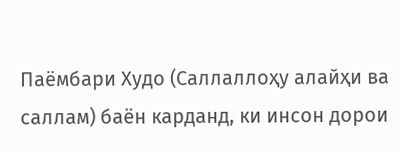Паёмбари Худо (Саллаллоҳу алайҳи ва саллам) баён карданд, ки инсон дорои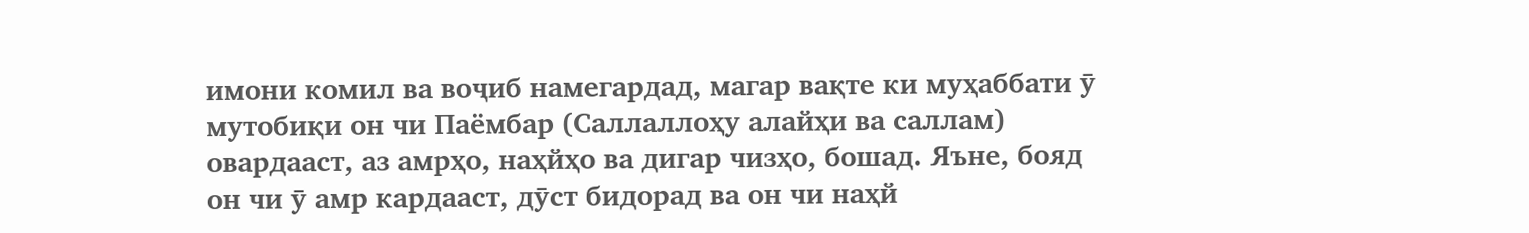имони комил ва воҷиб намегардад, магар вақте ки муҳаббати ӯ мутобиқи он чи Паёмбар (Саллаллоҳу алайҳи ва саллам) овардааст, аз амрҳо, наҳйҳо ва дигар чизҳо, бошад. Яъне, бояд он чи ӯ амр кардааст, дӯст бидорад ва он чи наҳй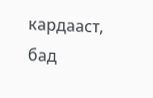кардааст, бад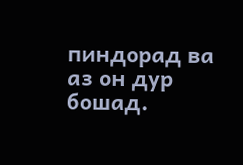пиндорад ва аз он дур бошад.